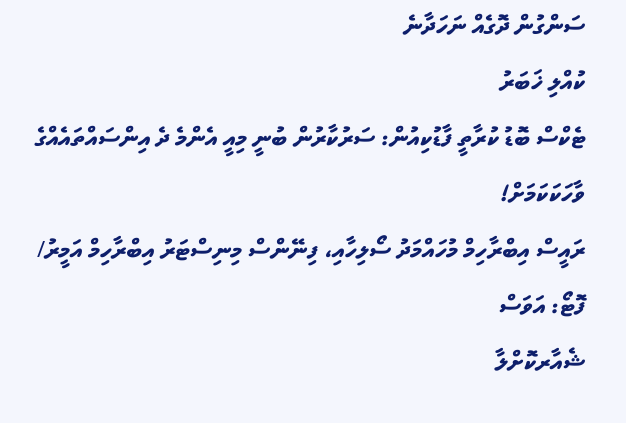ސަންގުން ދޮގެއް ނަހަދާނެ
ކުއްލި ޚަބަރު
ޓެކްސް ބޮޑު ކުރާތީ ފާޑުކިއުން: ސަރުކާރުން ބުނީ މިއީ އެންމެ ދެ އިންސައްތައެއްގެ ވާހަކަކަމަށް!
ރައީސް އިބްރާހިމް މުހައްމަދު ސޯލިހާއި، ފިނޭންސް މިނިސްޓަރު އިބްރާހިމް އަމީރު/ ފޮޓޯ: އަވަސް
ޝެއާރކޮށްލާ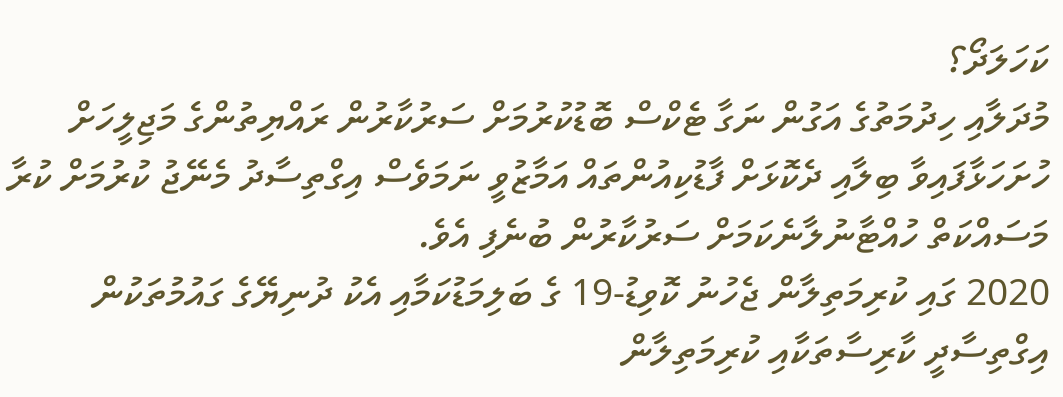ކަހަލަދޯ؟
މުދަލާއި ހިދުމަތުގެ އަގުން ނަގާ ޓެކްސް ބޮޑުކުރުމަށް ސަރުކާރުން ރައްޔިތުންގެ މަޖިލީހަށް ހުށަހަޅާފައިވާ ބިލާއި ދެކޮޅަށް ފާޑުކިއުންތައް އަމާޒުވީ ނަމަވެސް އިގްތިސާދު މެނޭޖު ކުރުމަށް ކުރާ މަސައްކަތް ހުއްޓާނުލާނެކަމަށް ސަރުކާރުން ބުނެފި އެވެ.
2020 ގައި ކުރިމަތިލާން ޖެހުނު ކޮވިޑު-19 ގެ ބަލިމަޑުކަމާއި އެކު ދުނިޔޭގެ ގައުމުތަކުން އިގްތިސާދީ ކާރިސާތަކާއި ކުރިމަތިލާން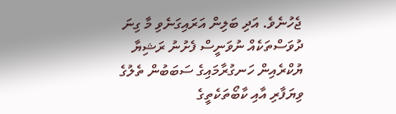ޖެހުނެވެ. އަދި ބަލިން އަރައިގަނެވި މާ ގިނަ ދުވަސްތަކެއް ނުވަނީސް ފެށުނު ރަޝިޔާ ޔުކްރެއިން ހަނގުރާމައިގެ ސަބަބުން ތެލުގެ ވިޔަފާރި އާއި ކާބޯތަކެތީގެ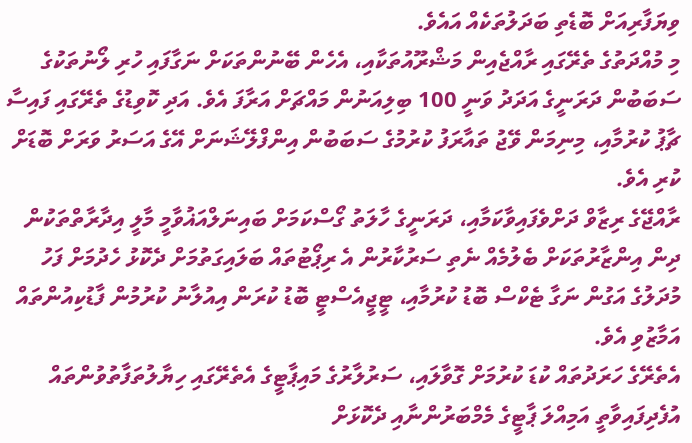ވިޔަފާރިއަށް ބޮޑެތި ބަދަލުތަކެއް އައެވެ.
މި މުއްދަތުގެ ތެރޭގައި ރާއްޖެއިން މަޝްރޫއުތަކާއި، އެހެން ބޭނުންތަކަށް ނަގާފައި ހުރި ލޯނުތަކުގެ ސަބަބުން ދަރަނީގެ އަދަދު ވަނީ 100 ބިލިއަނުން މައްޗަށް އަރާފަ އެވެ. އަދި ކޮވިޑުގެ ތެރޭގައި ފައިސާ ޗާޕު ކުރުމާއި، މިނިމަން ވޭޖު ތައާރަފު ކުރުމުގެ ސަބަބުން އިންފްލޭޝަނަށް އޭގެ އަސަރު ވަރަށް ބޮޑަށް ކުރި އެވެ.
ރާއްޖޭގެ ރިޒާވް ދަށްވެފައިވާކަމާއި، ދަރަނީގެ ހާލަތު ގޯސްކަމަށް ބައިނަލްއަޣުވާމީ މާލީ އިދާރާތްތަކުން ދިން އިންޒާރުތަކަށް ބެލުމެއް ނެތި ސަރުކާރުން އެ ރިޕޯޓުތައް ބަލައިގަތުމަށް ދެކޮޅު ހެދުމަށް ފަހު މުދަލުގެ އަގުން ނަގާ ޓެކްސް ބޮޑު ކުރުމާއި، ޓީޖީއެސްޓީ ބޮޑު ކުރަން އިއުލާނު ކުރުމުން ފާޑުކިއުންތައް އަމާޒުވި އެވެ.
އެތެރޭގެ ހަރަދުތައް ކުޑަ ކުރުމަށް ގޮވާލައި، ސަރުލާރުގެ މައިޕާޓީގެ އެތެރޭގައި ހިޔާލުތަފާތުވުންތައް އުފެދިފައިވާތީ އަމިއްލަ ޕާޓީގެ މެމްބަރުންނާއި ދެކޮޅަށް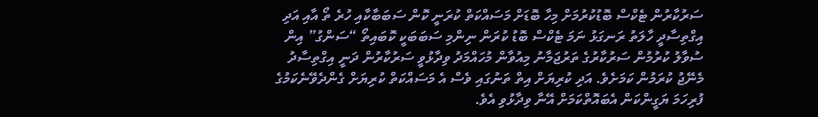ސަރުކާރުން ޓެކްސް ބޮޑުކުރުމަށް މިހާ ބޮޑަށް މަސައްކަތް ކުރަނީ ކޮން ސަބަބާކާއި ހުރެ ތޯ އާއި އަދި އިގްތިސާދީ ހާލަތު ރަނގަޅު ނަމަ ޓެކްސް ބޮޑު ކުރަން ނިންމި ސަބަބަކީ ކޮބައިތޯ “ސަންގު” އިން ސުވާލު ކުރުމުން ސަރުކާރުގެ ތަރުޖަމާނު މިއުވާން މުހައްމަދު ވިދާޅުވީ ސަރުކާރުން ދަނީ އިގްތިސާދު މެނޭޖު ކުރަމުން ކަމަށެވެ. އަދި ކުރިޔަށް އިތް ތަނުގައި ވެސް އެ މަސައްކަތް ކުރިޔަށް ގެންދެވޭނެކަމުގެ ފުރިހަމަ ޔަގީންކަން އެބައޮތްކަމަށް އޭނާ ވިދާޅުވި އެވެ.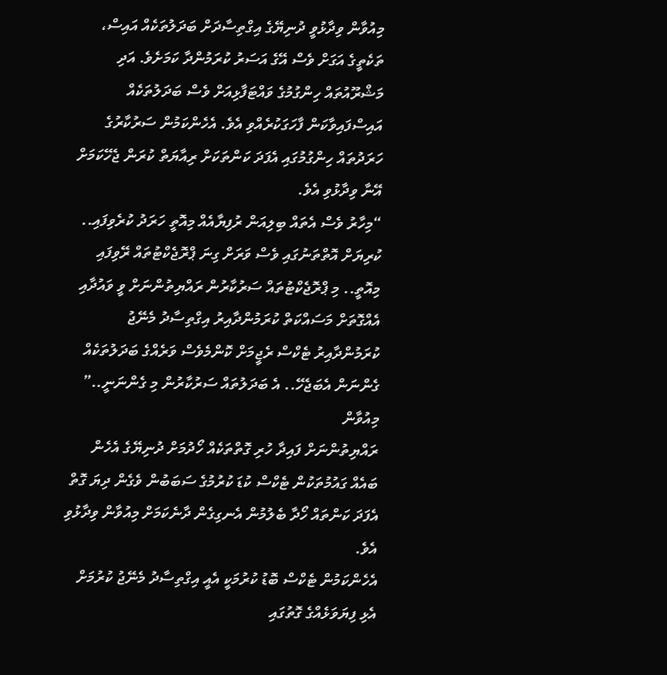މިއުވާން ވިދާޅުވީ ދުނިޔޭގެ އިގްތިސާދަށް ބަދަލުތަކެއް އައިސް، ތަކެތީގެ އަގަށް ވެސް އޭގެ އަސަރު ކުރަމުންދާ ކަމަށެވެ. އަދި މަޝްރޫއުތައް ހިންގުމުގެ ވައްޓަފާޅިއަށް ވެސް ބަދަލުތަކެއް އައިސްފައިވާކަން ފާހަގަކުރެއްވި އެވެ. އެހެންކަމުން ސަރުކާރުގެ ހަރަދުތައް ހިންގުމުގައި އެފަދަ ކަންތަކަށް ރިއާޔަތް ކުރަން ޖެހޭކަމަށް އޭނާ ވިދާޅުވި އެވެ.
“މިހާރު ވެސް އެތައް ބިލިއަން ރުފިޔާއެއް މިއޮތީ ހަރަދު ކުރެވިފައި.. ކުރިޔަށް އޮތްތަނުގައި ވެސް ވަރަށް ގިނަ ޕްރޮޖެކްޓުތައް ރޭވިފައި މިއޮތީ.. މި ޕްރޮޖެކްޓުތައް ސަރުކާރުން ރައްޔިތުންނަށް ވީ ވައުދާއި އެއްގޮތަށް މަސައްކަތް ކުރަމުންދާއިރު އިގްތިސާދު މެނޭޖު ކުރަމުންދާއިރު ޓެކްސް ރެޖީމަށް ކޮންމެވެސް ވަރެއްގެ ބަދަލުތަކެއް ގެންނަން އެބަޖެހޭ.. އެ ބަދަލުތައް ސަރުކާރުން މި ގެންނަނީ..” މިއުވާން
ރައްޔިތުންނަށް ފައިދާ ހުރި ގޮތްތަކެއް ހޯދުމަށް ދުނިޔޭގެ އެހެން ބައެއް ގައުމުތަކުން ޓެކްސް ކުޑަ ކުރުމުގެ ސަބަބުން ވެގެން ދިޔަ ގޮތް އެފަދަ ކަންތައް ހޯދާ ބެލުމުން އެނގިގެން ދާނެކަމަށް މިއުވާން ވިދާޅުވި އެވެ.
އެހެންކަމުން ޓެކްސް ބޮޑު ކުރުމަކީ އެއީ އިގްތިސާދު މެނޭޖު ކުރުމަށް އެޅި ފިޔަވަޅެއްގެ ގޮތުގައި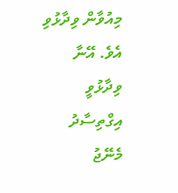މިއުވާން ވިދާޅުވި އެވެ. އޭނާ ވިދާޅުވީ އިގްތިސާދު މެނޭޖު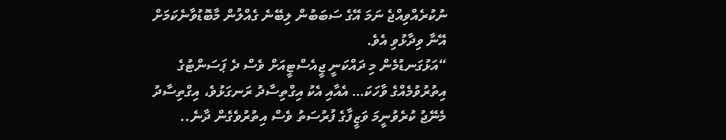ނުކުރެއްވިއްޖެ ނަމަ އޭގެ ސަބަބުން ލިބޭނެ ގެއްލުން މާބޮޑުވާނެކަމަށް އޭނާ ވިދާޅުވި އެވެ.
“އަޅުގަނޑުމެން މި ދައްކަނީ ޖީއެސްޓީއަށް ވެސް ދެ ޕަސަންޓުގެ އިތުރުވުމެއްގެ ވާހަކަ… އެއާއި އެކު އިގްތިސާދު ރަނގަޅުވެ، އިގްތިސާދު މެނޭޖު ކުރެވުނީމަ ވަޒީފާގެ ފުރުސަތު ވެސް އިތުރުވެގެން ދާނެ..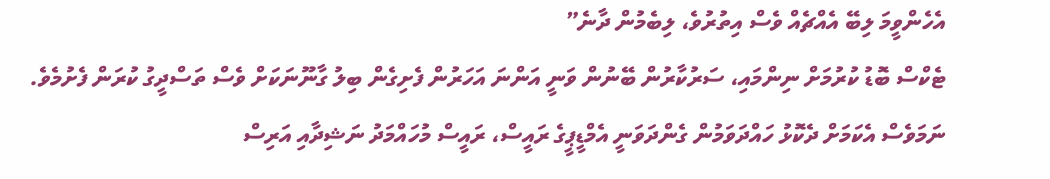އެހެންވީމަ ލިބޭ އެއްޗެއް ވެސް އިތުރުވެ، ލިބެމުން ދާނެ”
ޓެކްސް ބޮޑު ކުރުމަށް ނިންމައި، ސަރުކާރުން ބޭނުން ވަނީ އަންނަ އަހަރުން ފެށިގެން ބިލު ގާނޫނަކަށް ވެސް ތަސްދީގު ކުރަން ފެށުމެވެ. ނަމަވެސް އެކަމަށް ދެކޮޅު ހައްދަވަމުން ގެންދަވަނީ އެމްޑީޕީގެ ރައީސް، ރައީސް މުހައްމަދު ނަޝިދާއި އަރިސް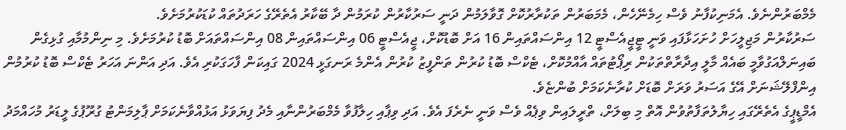މެމްބަރުންނެވެ. އެމަނިކުފާނު ވެސް ހިމެނޭހެން، މެމަބަރުން ތަކުރާރުކޮށް ގޮވާލަމުން ދަނީ ސަރުކާރުން ކުރަމުން ދާ ބޭކާރު އެތެރޭގެ ހަރަދުތައް ކުޑަކުރުމަށެވެ.
ސަރުކާރުން މަޖިލީހަށް ހުށަހަޅާފައި ވަނީ ޓީޖީއެސްޓީ 12 އިންސައްތައިން 16 އަށް ބޮޑުކޮށް، ޖީއެސްޓީ 06 އިންސައްތައިން 08 އިންސައްތައަށް ބޮޑު ކުރުމަށެވެ. މި ނިންމުމާއި ގުޅިގެން ބައިނަލްއަގުވާމީ ބައެއް މާލީ އިދާރާތްތަކުން ރިޕޯޓުތައް އާއްމުކޮށް، ޓެކްސް ބޮޑު ކުރުން ތަންފީޒު ކުރުން އެންމެ ރަނގަޅީ 2024 ގައިކަން ފާހަގަކުރި އެވެ. އަދި އަންނަ އަހަރު ޓެކްސް ބޮޑު ކުރުމުން އިންފްލޭޝަނަށް އޭގެ އަސަރު ވަރަށް ބޮޑަށް ކުރާނެކަމަށް ބުންޏެވެ.
އެމްޑީޕީގެ އެތެރޭގައި ހިޔާލުތަފާތުވުން އޮތް މި ބިލަށް، ތްރީލައިން ވިޕެއް ވެސް ވަނީ ނެރެފަ އެވެ. އަދި ވިޕާއި ހިލާފުވާ މެމްބަރުންނާއި މެދު ފިޔަވަޅު އަޅުއްވާނެކަމަށް ޕާލިމަންޓު ގުރޫޕުގެ ލީޑަރު މުހައްމަދު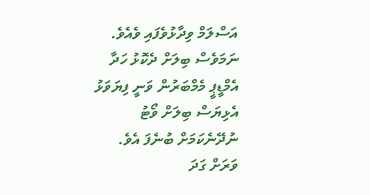އަސްލަމް ވިދާޅުވެފައި ވެއެވެ. ނަމަވެސް ބިލަށް ދެކޮޅު ހަދާ އެމްޑީޕީ މެމްބަރުން ވަނީ ފިޔަވަޅު އެޅިޔަސް ބިލަށް ވޯޓު ނުދޭނެކަމަށް ބުނެފަ އެވެ.
ވަރަށް ގަދަ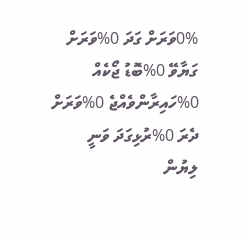0%ވަރަށް ގަދަ 0%ވަރަށް ގަޔާވޭ 0%ބޮޑު ޖޯކެއް 0%ހައިރާންވެއްޖެ 0%ވަރަށް ދެރަ 0%ރުޅިގަދަ ވަނީ
ލިޔުން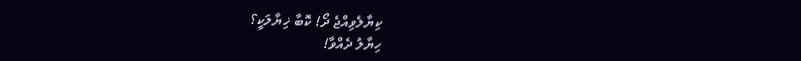ކިޔާލެވިއްޖެ ދޯ! ކޮބާ ޚިޔާލަކީ؟
ހިޔާލު ދެއްވާ!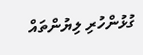ގުޅުންހުރި ލިޔުންތައް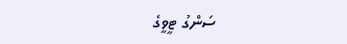ސަންގު ޓީވީގެ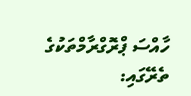ހާއްސަ ޕްރޮގްރާމްތަކުގެ ތެރޭގައި: